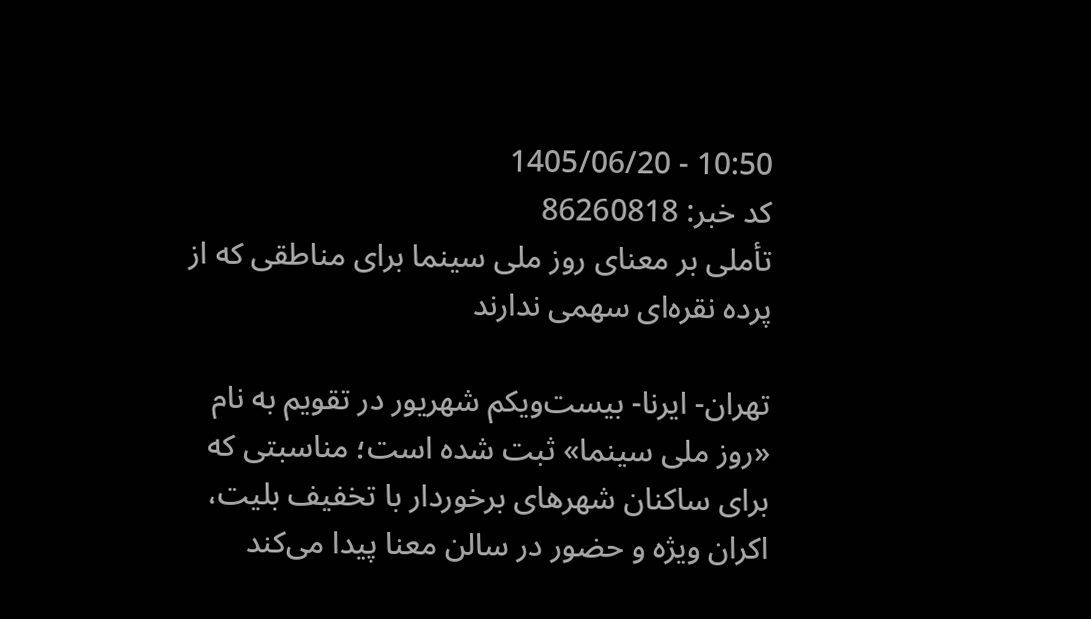10:50 - 1405/06/20
کد خبر: 86260818
تأملی بر معنای روز ملی سینما برای مناطقی که از پرده نقره‌ای سهمی ندارند

تهران- ایرنا- بیست‌ویکم شهریور در تقویم به نام «روز ملی سینما» ثبت شده است؛ مناسبتی که برای ساکنان شهرهای برخوردار با تخفیف بلیت، اکران ویژه و حضور در سالن معنا پیدا می‌کند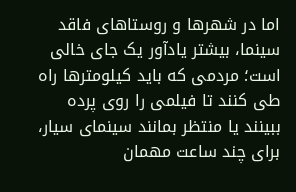اما در شهرها و روستاهای فاقد سینما، بیشتر یادآور یک جای خالی است؛ مردمی که باید کیلومترها راه طی کنند تا فیلمی را روی پرده ببینند یا منتظر بمانند سینمای سیار، برای چند ساعت مهمان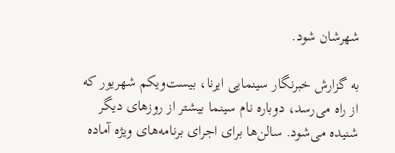شهرشان شود.

به گزارش خبرنگار سینمایی ایرنا، بیست‌ویکم شهریور که از راه می‌رسد، دوباره نام سینما بیشتر از روزهای دیگر شنیده می‌شود. سالن‌ها برای اجرای برنامه‌های ویژه آماده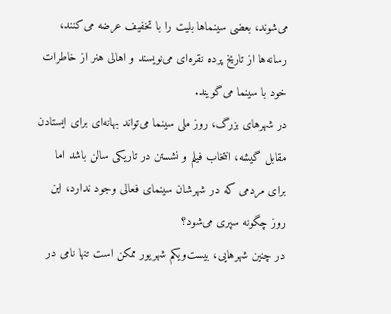می‌شوند، بعضی سینماها بلیت را با تخفیف عرضه می‌کنند، رسانه‌ها از تاریخ پرده نقره‌ای می‌نویسند و اهالی هنر از خاطرات خود با سینما می‌گویند.
در شهرهای بزرگ، روز ملی سینما می‌تواند بهانه‌ای برای ایستادن مقابل گیشه، انتخاب فیلم و نشستن در تاریکی سالن باشد اما برای مردمی که در شهرشان سینمای فعالی وجود ندارد، این روز چگونه سپری می‌شود؟
در چنین شهرهایی، بیست‌ویکم شهریور ممکن است تنها نامی در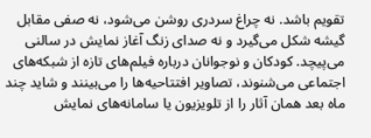تقویم باشد. نه چراغ سردری روشن می‌شود، نه صفی مقابل گیشه شکل می‌گیرد و نه صدای زنگ آغاز نمایش در سالنی می‌پیچد. کودکان و نوجوانان درباره فیلم‌های تازه از شبکه‌های اجتماعی می‌شنوند، تصاویر افتتاحیه‌ها را می‌بینند و شاید چند ماه بعد همان آثار را از تلویزیون یا سامانه‌های نمایش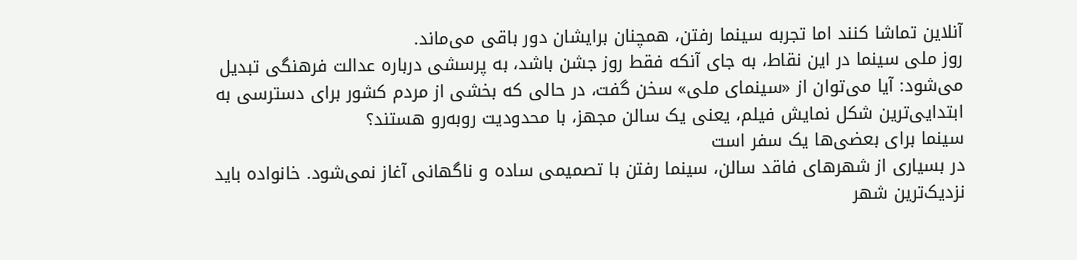آنلاین تماشا کنند اما تجربه سینما رفتن، همچنان برایشان دور باقی می‌ماند.
روز ملی سینما در این نقاط، به جای آنکه فقط روز جشن باشد، به پرسشی درباره عدالت فرهنگی تبدیل می‌شود: آیا می‌توان از «سینمای ملی» سخن گفت، در حالی که بخشی از مردم کشور برای دسترسی به ابتدایی‌ترین شکل نمایش فیلم، یعنی یک سالن مجهز، با محدودیت روبه‌رو هستند؟
سینما برای بعضی‌ها یک سفر است
در بسیاری از شهرهای فاقد سالن، سینما رفتن با تصمیمی ساده و ناگهانی آغاز نمی‌شود. خانواده باید نزدیک‌ترین شهر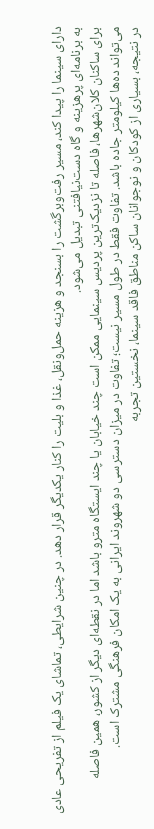دارای سینما را پیدا کند، مسیر رفت‌وبرگشت را بسنجد و هزینه حمل‌ونقل، غذا و بلیت را کنار یکدیگر قرار دهد. در چنین شرایطی، تماشای یک فیلم از تفریحی عادی به برنامه‌ای پرهزینه و گاه دست‌نیافتنی تبدیل می‌شود.
برای ساکنان کلان‌شهرها، فاصله تا نزدیک‌ترین پردیس سینمایی ممکن است چند خیابان یا چند ایستگاه مترو باشد اما در نقطه‌ای دیگر از کشور، همین فاصله می‌تواند ده‌ها کیلومتر جاده باشد. تفاوت فقط در طول مسیر نیست؛ تفاوت در میزان دسترسی دو شهروند ایرانی به یک امکان فرهنگی مشترک است.
در نتیجه، بسیاری از کودکان و نوجوانان ساکن مناطق فاقد سینما، نخستین تجربه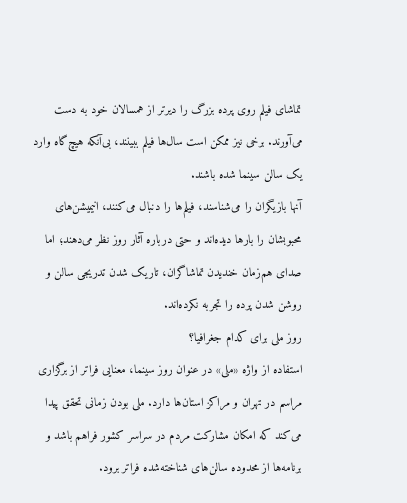تماشای فیلم روی پرده بزرگ را دیرتر از همسالان خود به دست می‌آورند. برخی نیز ممکن است سال‌ها فیلم ببینند، بی‌آنکه هیچ‌گاه وارد یک سالن سینما شده باشند.
آنها بازیگران را می‌شناسند، فیلم‌ها را دنبال می‌کنند، انیمیشن‌های محبوبشان را بارها دیده‌اند و حتی درباره آثار روز نظر می‌دهند؛ اما صدای هم‌زمان خندیدن تماشاگران، تاریک شدن تدریجی سالن و روشن شدن پرده را تجربه نکرده‌اند.
روز ملی برای کدام جغرافیا؟
استفاده از واژه «ملی» در عنوان روز سینما، معنایی فراتر از برگزاری مراسم در تهران و مراکز استان‌ها دارد. ملی بودن زمانی تحقق پیدا می‌کند که امکان مشارکت مردم در سراسر کشور فراهم باشد و برنامه‌ها از محدوده سالن‌های شناخته‌شده فراتر برود.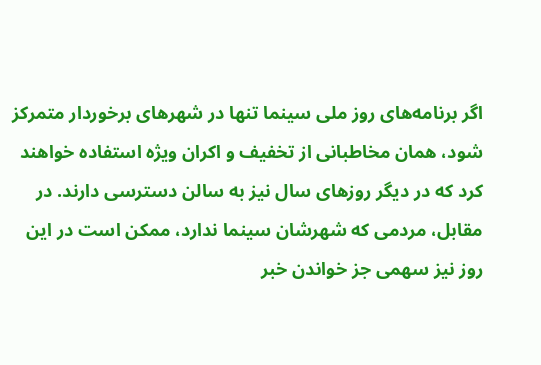اگر برنامه‌های روز ملی سینما تنها در شهرهای برخوردار متمرکز شود، همان مخاطبانی از تخفیف و اکران ویژه استفاده خواهند کرد که در دیگر روزهای سال نیز به سالن دسترسی دارند. در مقابل، مردمی که شهرشان سینما ندارد، ممکن است در این روز نیز سهمی جز خواندن خبر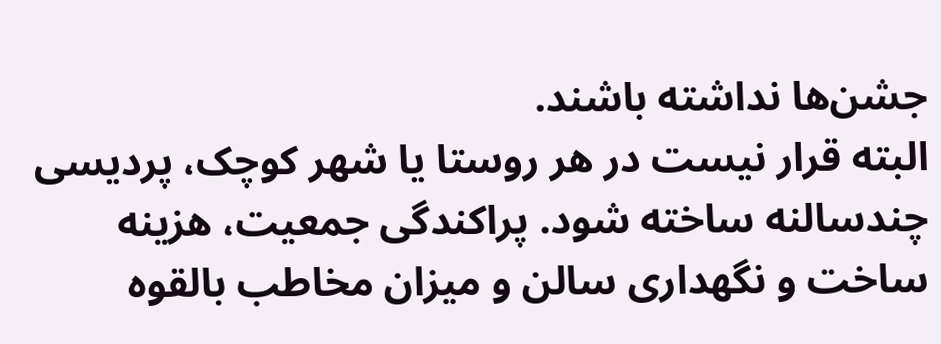جشن‌ها نداشته باشند.
البته قرار نیست در هر روستا یا شهر کوچک، پردیسی چندسالنه ساخته شود. پراکندگی جمعیت، هزینه ساخت و نگهداری سالن و میزان مخاطب بالقوه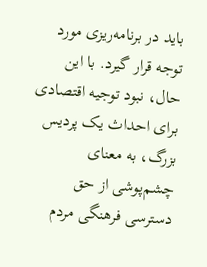باید در برنامه‌ریزی مورد توجه قرار گیرد. با این حال، نبود توجیه اقتصادی برای احداث یک پردیس بزرگ، به معنای چشم‌پوشی از حق دسترسی فرهنگی مردم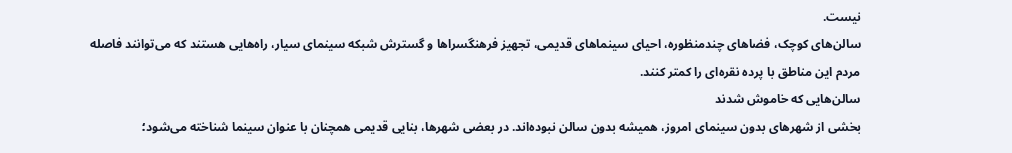نیست.
سالن‌های کوچک، فضاهای چندمنظوره، احیای سینماهای قدیمی، تجهیز فرهنگسراها و گسترش شبکه سینمای سیار، راه‌هایی هستند که می‌توانند فاصله مردم این مناطق با پرده نقره‌ای را کمتر کنند.
سالن‌هایی که خاموش شدند
بخشی از شهرهای بدون سینمای امروز، همیشه بدون سالن نبوده‌اند. در بعضی شهرها، بنایی قدیمی همچنان با عنوان سینما شناخته می‌شود؛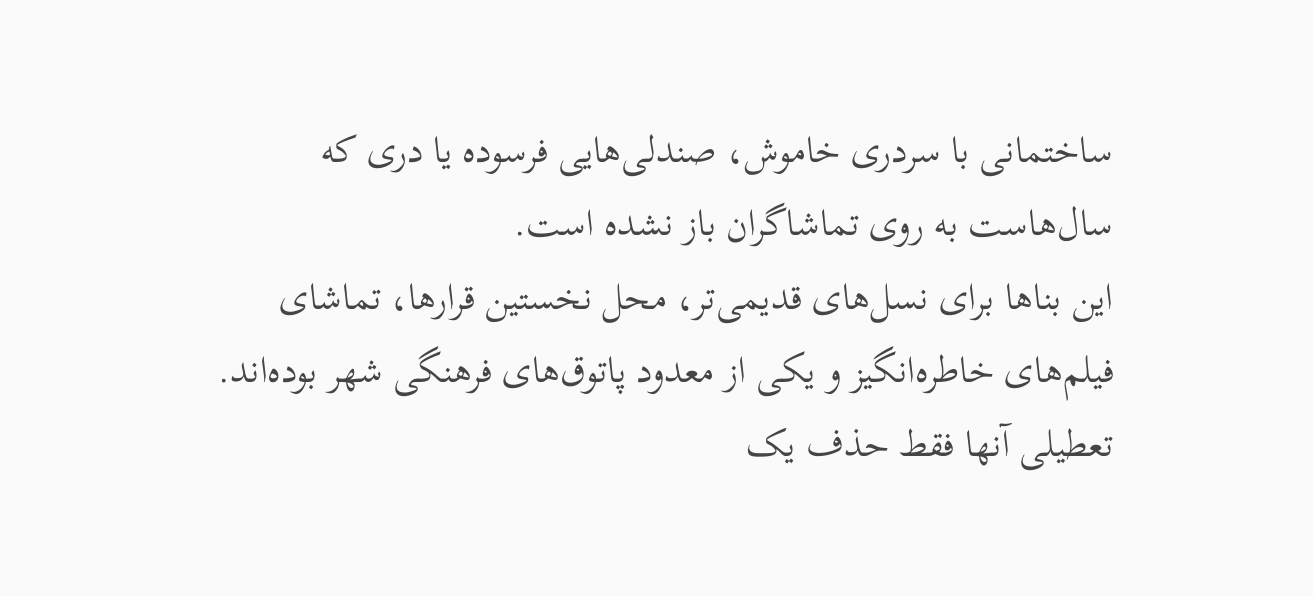ساختمانی با سردری خاموش، صندلی‌هایی فرسوده یا دری که سال‌هاست به روی تماشاگران باز نشده است.
این بناها برای نسل‌های قدیمی‌تر، محل نخستین قرارها، تماشای فیلم‌های خاطره‌انگیز و یکی از معدود پاتوق‌های فرهنگی شهر بوده‌اند. تعطیلی آنها فقط حذف یک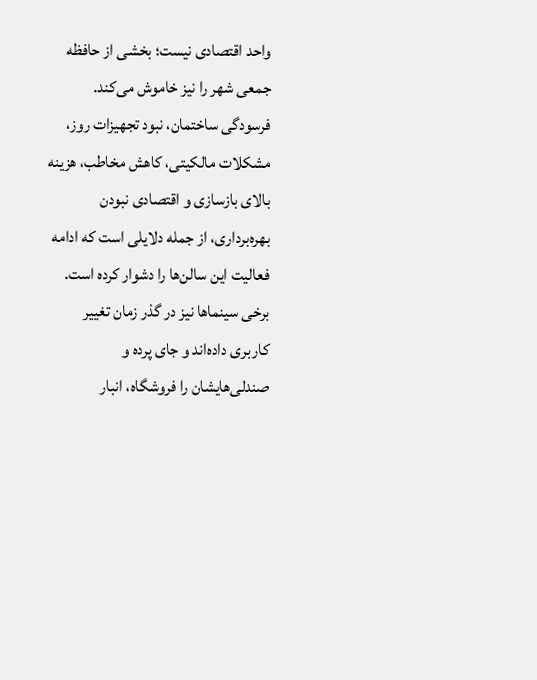واحد اقتصادی نیست؛ بخشی از حافظه جمعی شهر را نیز خاموش می‌کند.
فرسودگی ساختمان، نبود تجهیزات روز، مشکلات مالکیتی، کاهش مخاطب، هزینه بالای بازسازی و اقتصادی نبودن بهره‌برداری، از جمله دلایلی است که ادامه فعالیت این سالن‌ها را دشوار کرده است. برخی سینماها نیز در گذر زمان تغییر کاربری داده‌اند و جای پرده و صندلی‌هایشان را فروشگاه، انبار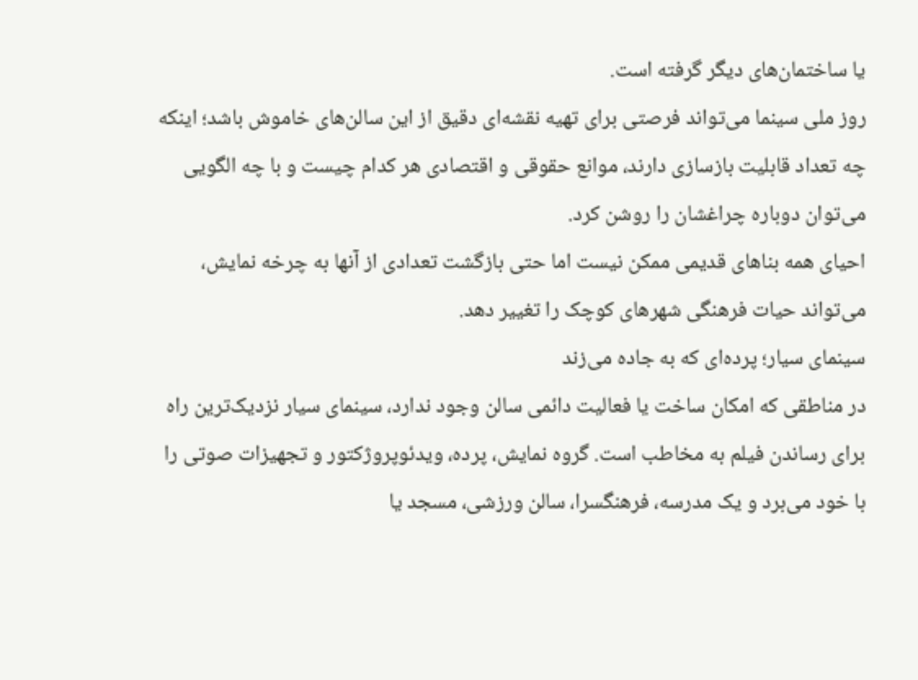یا ساختمان‌های دیگر گرفته است.
روز ملی سینما می‌تواند فرصتی برای تهیه نقشه‌ای دقیق از این سالن‌های خاموش باشد؛ اینکه چه تعداد قابلیت بازسازی دارند، موانع حقوقی و اقتصادی هر کدام چیست و با چه الگویی می‌توان دوباره چراغشان را روشن کرد.
احیای همه بناهای قدیمی ممکن نیست اما حتی بازگشت تعدادی از آنها به چرخه نمایش، می‌تواند حیات فرهنگی شهرهای کوچک را تغییر دهد.
سینمای سیار؛ پرده‌ای که به جاده می‌زند
در مناطقی که امکان ساخت یا فعالیت دائمی سالن وجود ندارد، سینمای سیار نزدیک‌ترین راه برای رساندن فیلم به مخاطب است. گروه نمایش، پرده، ویدئوپروژکتور و تجهیزات صوتی را با خود می‌برد و یک مدرسه، فرهنگسرا، سالن ورزشی، مسجد یا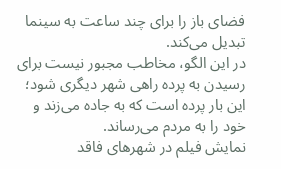فضای باز را برای چند ساعت به سینما تبدیل می‌کند.
در این الگو، مخاطب مجبور نیست برای رسیدن به پرده راهی شهر دیگری شود؛ این بار پرده است که به جاده می‌زند و خود را به مردم می‌رساند.
نمایش فیلم در شهرهای فاقد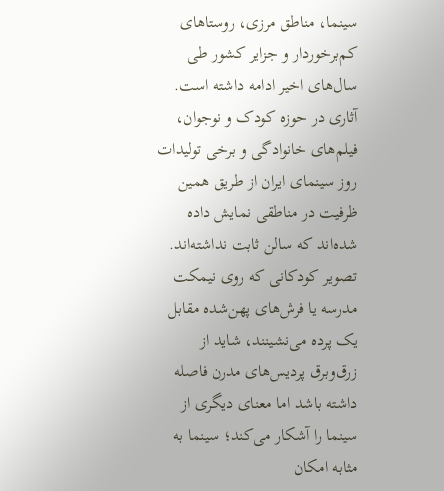سینما، مناطق مرزی، روستاهای کم‌برخوردار و جزایر کشور طی سال‌های اخیر ادامه داشته است. آثاری در حوزه کودک و نوجوان، فیلم‌های خانوادگی و برخی تولیدات روز سینمای ایران از طریق همین ظرفیت در مناطقی نمایش داده شده‌اند که سالن ثابت نداشته‌اند.
تصویر کودکانی که روی نیمکت مدرسه یا فرش‌های پهن‌شده مقابل یک پرده می‌نشینند، شاید از زرق‌وبرق پردیس‌های مدرن فاصله داشته باشد اما معنای دیگری از سینما را آشکار می‌کند؛ سینما به مثابه امکان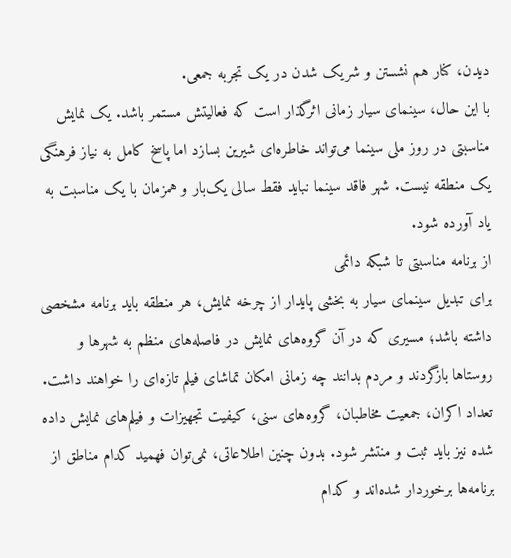دیدن، کنار هم نشستن و شریک شدن در یک تجربه جمعی.
با این حال، سینمای سیار زمانی اثرگذار است که فعالیتش مستمر باشد. یک نمایش مناسبتی در روز ملی سینما می‌تواند خاطره‌ای شیرین بسازد اما پاسخ کامل به نیاز فرهنگی یک منطقه نیست. شهر فاقد سینما نباید فقط سالی یک‌بار و همزمان با یک مناسبت به یاد آورده شود.
از برنامه مناسبتی تا شبکه دائمی
برای تبدیل سینمای سیار به بخشی پایدار از چرخه نمایش، هر منطقه باید برنامه مشخصی داشته باشد؛ مسیری که در آن گروه‌های نمایش در فاصله‌های منظم به شهرها و روستاها بازگردند و مردم بدانند چه زمانی امکان تماشای فیلم تازه‌ای را خواهند داشت.
تعداد اکران، جمعیت مخاطبان، گروه‌های سنی، کیفیت تجهیزات و فیلم‌های نمایش‌ داده‌ شده نیز باید ثبت و منتشر شود. بدون چنین اطلاعاتی، نمی‌توان فهمید کدام مناطق از برنامه‌ها برخوردار شده‌اند و کدام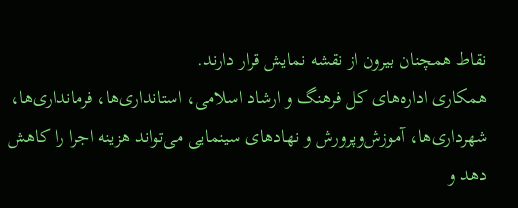نقاط همچنان بیرون از نقشه نمایش قرار دارند.
همکاری اداره‌های کل فرهنگ و ارشاد اسلامی، استانداری‌ها، فرمانداری‌ها، شهرداری‌ها، آموزش‌وپرورش و نهادهای سینمایی می‌تواند هزینه اجرا را کاهش دهد و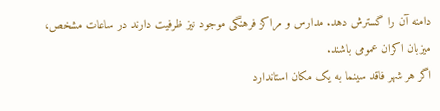دامنه آن را گسترش دهد. مدارس و مراکز فرهنگی موجود نیز ظرفیت دارند در ساعات مشخص، میزبان اکران عمومی باشند.
اگر هر شهر فاقد سینما به یک مکان استاندارد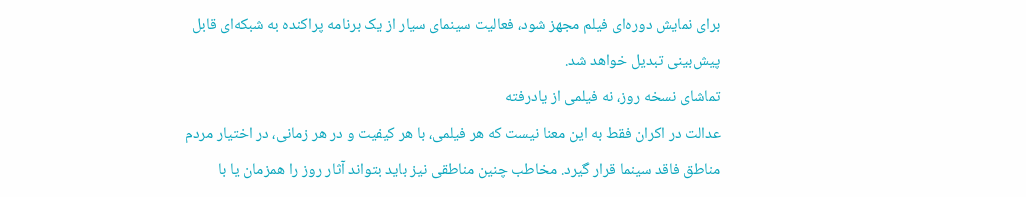برای نمایش دوره‌ای فیلم مجهز شود، فعالیت سینمای سیار از یک برنامه پراکنده به شبکه‌ای قابل پیش‌بینی تبدیل خواهد شد.
تماشای نسخه روز، نه فیلمی از یادرفته
عدالت در اکران فقط به این معنا نیست که هر فیلمی، با هر کیفیت و در هر زمانی، در اختیار مردم مناطق فاقد سینما قرار گیرد. مخاطب چنین مناطقی نیز باید بتواند آثار روز را همزمان یا با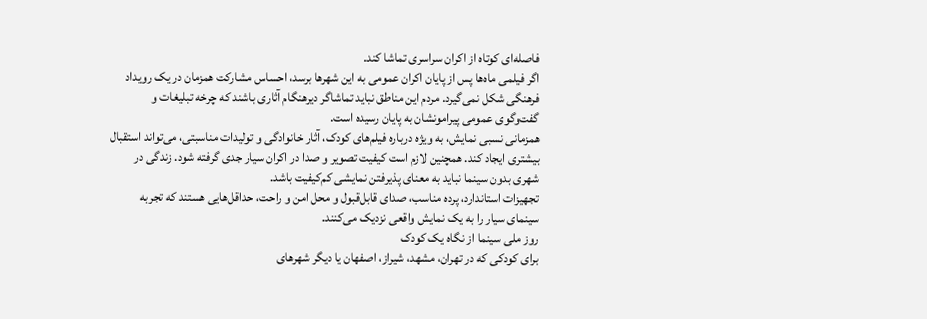فاصله‌ای کوتاه از اکران سراسری تماشا کند.
اگر فیلمی ماه‌ها پس از پایان اکران عمومی به این شهرها برسد، احساس مشارکت همزمان در یک رویداد فرهنگی شکل نمی‌گیرد. مردم این مناطق نباید تماشاگر دیرهنگام آثاری باشند که چرخه تبلیغات و گفت‌وگوی عمومی پیرامونشان به پایان رسیده است.
همزمانی نسبی نمایش، به‌ ویژه درباره فیلم‌های کودک، آثار خانوادگی و تولیدات مناسبتی، می‌تواند استقبال بیشتری ایجاد کند. همچنین لازم است کیفیت تصویر و صدا در اکران سیار جدی گرفته شود. زندگی در شهری بدون سینما نباید به معنای پذیرفتن نمایشی کم‌کیفیت باشد.
تجهیزات استاندارد، پرده مناسب، صدای قابل‌قبول و محل امن و راحت، حداقل‌هایی هستند که تجربه سینمای سیار را به یک نمایش واقعی نزدیک می‌کنند.
روز ملی سینما از نگاه یک کودک
برای کودکی که در تهران، مشهد، شیراز، اصفهان یا دیگر شهرهای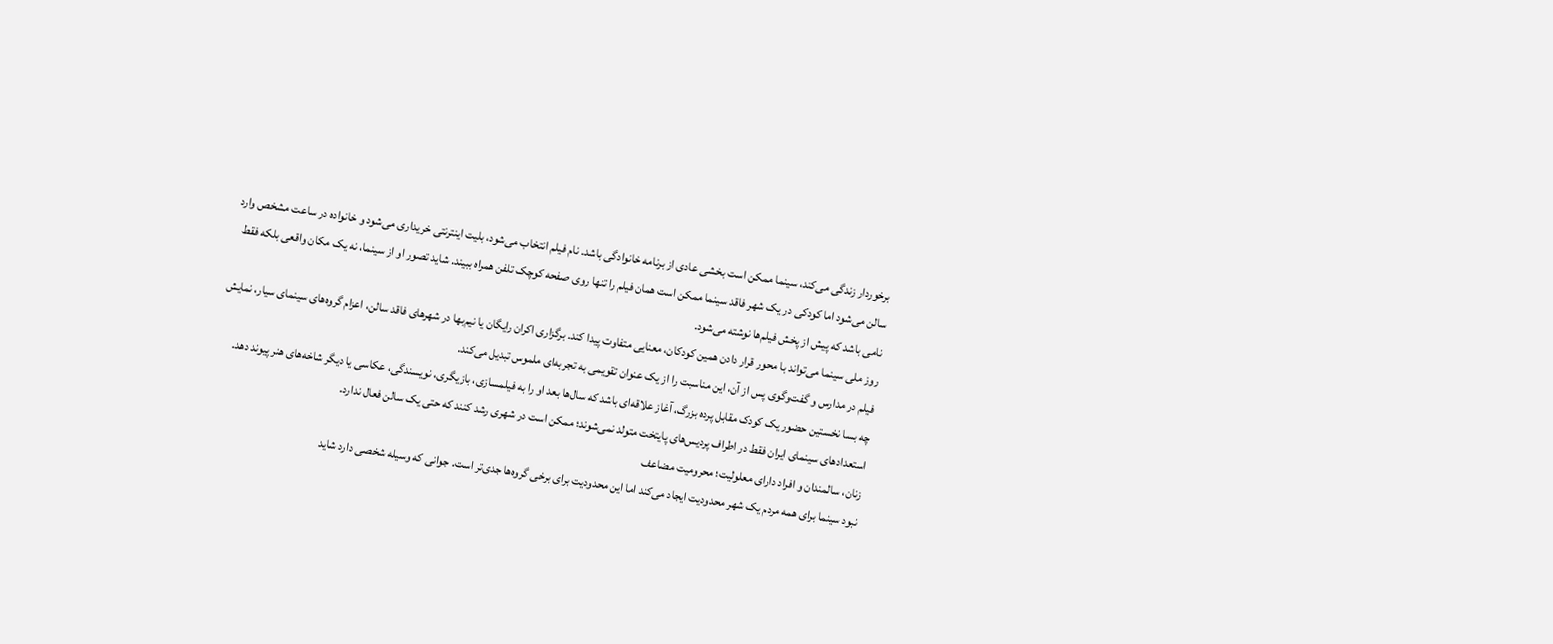برخوردار زندگی می‌کند، سینما ممکن است بخشی عادی از برنامه خانوادگی باشد. نام فیلم انتخاب می‌شود، بلیت اینترنتی خریداری می‌شود و خانواده در ساعت مشخص وارد سالن می‌شود اما کودکی در یک شهر فاقد سینما ممکن است همان فیلم را تنها روی صفحه کوچک تلفن همراه ببیند. شاید تصور او از سینما، نه یک مکان واقعی بلکه فقط نامی باشد که پیش از پخش فیلم‌ها نوشته می‌شود.
روز ملی سینما می‌تواند با محور قرار دادن همین کودکان، معنایی متفاوت پیدا کند. برگزاری اکران رایگان یا نیم‌بها در شهرهای فاقد سالن، اعزام گروه‌های سینمای سیار، نمایش فیلم در مدارس و گفت‌وگوی پس از آن، این مناسبت را از یک عنوان تقویمی به تجربه‌ای ملموس تبدیل می‌کند.
چه‌ بسا نخستین حضور یک کودک مقابل پرده بزرگ، آغاز علاقه‌ای باشد که سال‌ها بعد او را به فیلمسازی، بازیگری، نویسندگی، عکاسی یا دیگر شاخه‌های هنر پیوند دهد. استعدادهای سینمای ایران فقط در اطراف پردیس‌های پایتخت متولد نمی‌شوند؛ ممکن است در شهری رشد کنند که حتی یک سالن فعال ندارد.
زنان، سالمندان و افراد دارای معلولیت؛ محرومیت مضاعف
نبود سینما برای همه مردم یک شهر محدودیت ایجاد می‌کند اما این محدودیت برای برخی گروه‌ها جدی‌تر است. جوانی که وسیله شخصی دارد شاید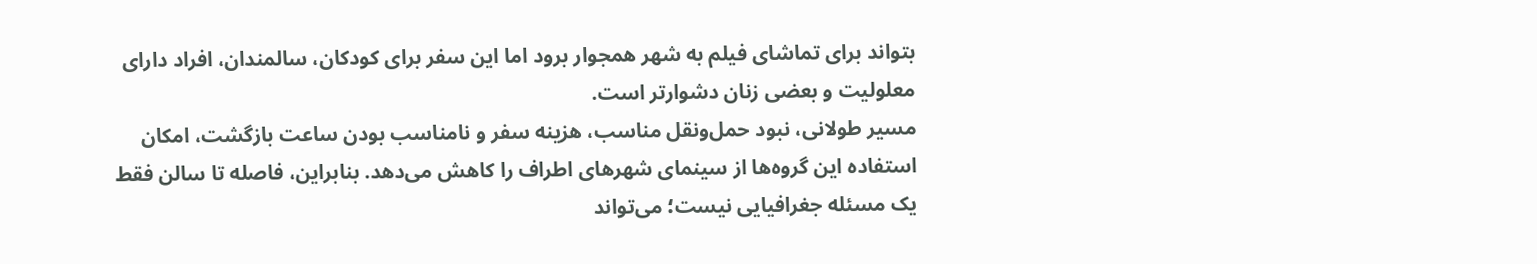بتواند برای تماشای فیلم به شهر همجوار برود اما این سفر برای کودکان، سالمندان، افراد دارای معلولیت و بعضی زنان دشوارتر است.
مسیر طولانی، نبود حمل‌ونقل مناسب، هزینه سفر و نامناسب بودن ساعت بازگشت، امکان استفاده این گروه‌ها از سینمای شهرهای اطراف را کاهش می‌دهد. بنابراین، فاصله تا سالن فقط یک مسئله جغرافیایی نیست؛ می‌تواند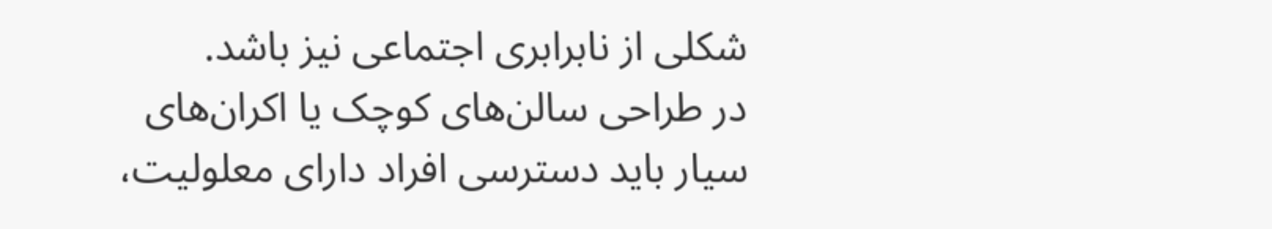شکلی از نابرابری اجتماعی نیز باشد.
در طراحی سالن‌های کوچک یا اکران‌های سیار باید دسترسی افراد دارای معلولیت،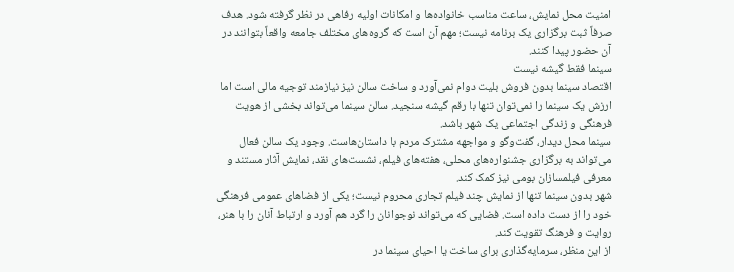امنیت محل نمایش، ساعت مناسب خانواده‌ها و امکانات اولیه رفاهی در نظر گرفته شود. هدف صرفاً ثبت برگزاری یک برنامه نیست؛ مهم آن است که گروه‌های مختلف جامعه واقعاً بتوانند در آن حضور پیدا کنند.
سینما فقط گیشه نیست
اقتصاد سینما بدون فروش بلیت دوام نمی‌آورد و ساخت سالن نیز نیازمند توجیه مالی است اما ارزش یک سینما را نمی‌توان تنها با رقم گیشه سنجید. سالن سینما می‌تواند بخشی از هویت فرهنگی و زندگی اجتماعی یک شهر باشد.
سینما محل دیدار، گفت‌وگو و مواجهه مشترک مردم با داستان‌هاست. وجود یک سالن فعال می‌تواند به برگزاری جشنواره‌های محلی، هفته‌های فیلم، نشست‌های نقد، نمایش آثار مستند و معرفی فیلمسازان بومی نیز کمک کند.
شهر بدون سینما تنها از نمایش چند فیلم تجاری محروم نیست؛ یکی از فضاهای عمومی فرهنگی خود را از دست داده است. فضایی که می‌تواند نوجوانان را گرد هم آورد و ارتباط آنان را با هنر، روایت و فرهنگ تقویت کند.
از این منظر، سرمایه‌گذاری برای ساخت یا احیای سینما در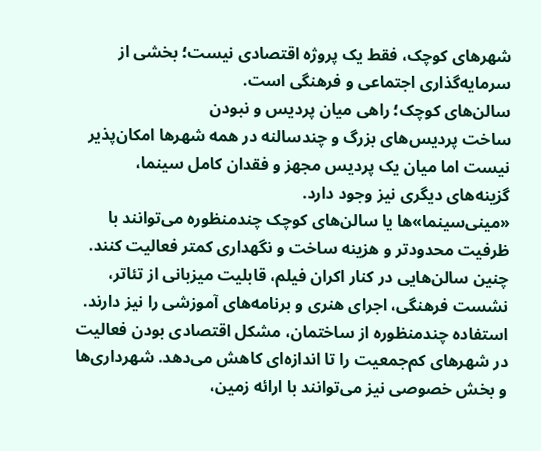شهرهای کوچک، فقط یک پروژه اقتصادی نیست؛ بخشی از سرمایه‌گذاری اجتماعی و فرهنگی است.
سالن‌های کوچک؛ راهی میان پردیس و نبودن
ساخت پردیس‌های بزرگ و چندسالنه در همه شهرها امکان‌پذیر نیست اما میان یک پردیس مجهز و فقدان کامل سینما، گزینه‌های دیگری نیز وجود دارد.
«مینی‌سینما»ها یا سالن‌های کوچک چندمنظوره می‌توانند با ظرفیت محدودتر و هزینه ساخت و نگهداری کمتر فعالیت کنند. چنین سالن‌هایی در کنار اکران فیلم، قابلیت میزبانی از تئاتر، نشست فرهنگی، اجرای هنری و برنامه‌های آموزشی را نیز دارند.
استفاده چندمنظوره از ساختمان، مشکل اقتصادی بودن فعالیت در شهرهای کم‌جمعیت را تا اندازه‌ای کاهش می‌دهد. شهرداری‌ها و بخش خصوصی نیز می‌توانند با ارائه زمین،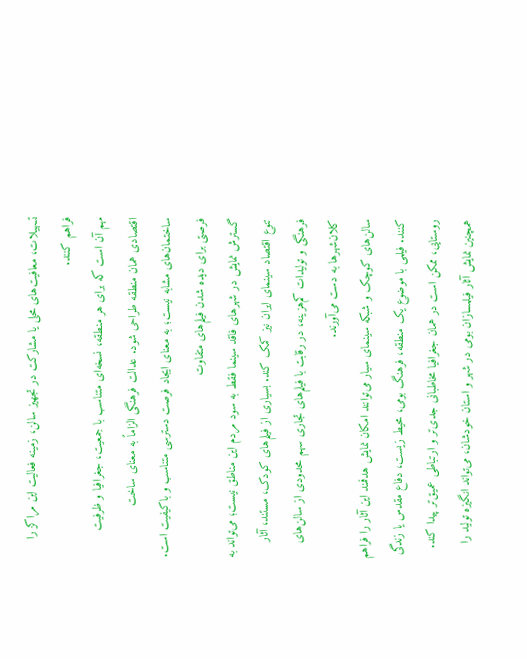تسهیلات، معافیت‌های محلی یا مشارکت در تجهیز سالن، زمینه فعالیت این مراکز را فراهم کنند.
مهم آن است که برای هر منطقه، نسخه‌ای متناسب با جمعیت، جغرافیا و ظرفیت اقتصادی همان منطقه طراحی شود. عدالت فرهنگی الزاماً به معنای ساخت ساختمان‌های مشابه نیست؛ به معنای ایجاد فرصت دسترسی متناسب و باکیفیت است.
فرصتی برای دیده شدن فیلم‌های متفاوت
گسترش نمایش در شهرهای فاقد سینما فقط به سود مردم این مناطق نیست؛ می‌تواند به تنوع اقتصاد سینمای ایران نیز کمک کند. بسیاری از فیلم‌های کودک، مستند، آثار فرهنگی و تولیدات کم‌هزینه، در رقابت با فیلم‌های تجاری سهم محدودی از سالن‌های کلان‌شهرها به دست می‌آورند.
سالن‌های کوچک و شبکه سینمای سیار می‌توانند امکان نمایش هدفمند این آثار را فراهم کنند. فیلمی با موضوع یک منطقه، فرهنگ بومی، محیط زیست، دفاع مقدس یا زندگی روستایی، ممکن است در همان جغرافیا مخاطبانی جدی‌تر و ارتباطی عمیق‌تر پیدا کند.
همچنین نمایش آثار فیلمسازان بومی در شهر و استان خودشان، می‌تواند انگیزه تولید را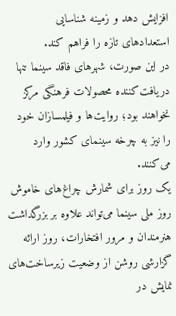افزایش دهد و زمینه شناسایی استعدادهای تازه را فراهم کند.
در این صورت، شهرهای فاقد سینما تنها دریافت‌کننده محصولات فرهنگی مرکز نخواهند بود؛ روایت‌ها و فیلمسازان خود را نیز به چرخه سینمای کشور وارد می‌کنند.
یک روز برای شمارش چراغ‌های خاموش
روز ملی سینما می‌تواند علاوه بر بزرگداشت هنرمندان و مرور افتخارات، روز ارائه گزارشی روشن از وضعیت زیرساخت‌های نمایش در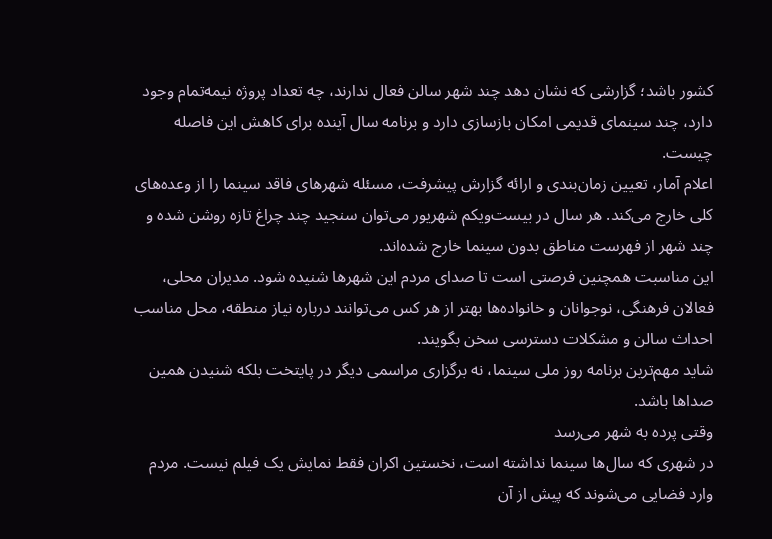کشور باشد؛ گزارشی که نشان دهد چند شهر سالن فعال ندارند، چه تعداد پروژه نیمه‌تمام وجود دارد، چند سینمای قدیمی امکان بازسازی دارد و برنامه سال آینده برای کاهش این فاصله چیست.
اعلام آمار، تعیین زمان‌بندی و ارائه گزارش پیشرفت، مسئله شهرهای فاقد سینما را از وعده‌های کلی خارج می‌کند. هر سال در بیست‌ویکم شهریور می‌توان سنجید چند چراغ تازه روشن شده و چند شهر از فهرست مناطق بدون سینما خارج شده‌اند.
این مناسبت همچنین فرصتی است تا صدای مردم این شهرها شنیده شود. مدیران محلی، فعالان فرهنگی، نوجوانان و خانواده‌ها بهتر از هر کس می‌توانند درباره نیاز منطقه، محل مناسب احداث سالن و مشکلات دسترسی سخن بگویند.
شاید مهم‌ترین برنامه روز ملی سینما، نه برگزاری مراسمی دیگر در پایتخت بلکه شنیدن همین صداها باشد.
وقتی پرده به شهر می‌رسد
در شهری که سال‌ها سینما نداشته است، نخستین اکران فقط نمایش یک فیلم نیست. مردم وارد فضایی می‌شوند که پیش از آن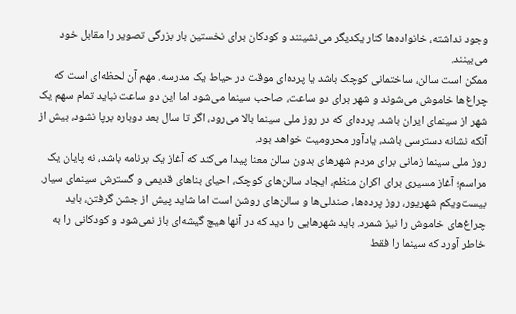وجود نداشته، خانواده‌ها کنار یکدیگر می‌نشینند و کودکان برای نخستین بار بزرگی تصویر را مقابل خود می‌بینند.
ممکن است سالن، ساختمانی کوچک باشد یا پرده‌ای موقت در حیاط یک مدرسه. مهم آن لحظه‌ای است که چراغ‌ها خاموش می‌شوند و شهر برای دو ساعت، صاحب سینما می‌شود اما این دو ساعت نباید تمام سهم یک شهر از سینمای ایران باشد. پرده‌ای که در روز ملی سینما بالا می‌رود، اگر تا سال بعد دوباره برپا نشود، بیش از آنکه نشانه دسترسی باشد، یادآور محرومیت خواهد بود.
روز ملی سینما زمانی برای مردم شهرهای بدون سالن معنا پیدا می‌کند که آغاز یک برنامه باشد، نه پایان یک مراسم؛ آغاز مسیری برای اکران منظم، ایجاد سالن‌های کوچک، احیای بناهای قدیمی و گسترش سینمای سیار.
بیست‌ویکم شهریور، روز پرده‌ها، صندلی‌ها و سالن‌های روشن است اما شاید پیش از جشن گرفتن، باید چراغ‌های خاموش را نیز شمرد. باید شهرهایی را دید که در آنها هیچ گیشه‌ای باز نمی‌شود و کودکانی را به خاطر آورد که سینما را فقط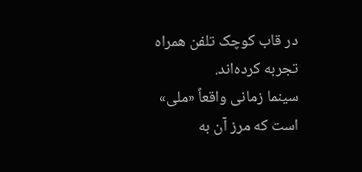در قاب کوچک تلفن همراه تجربه کرده‌اند.
سینما زمانی واقعاً «ملی» است که مرز آن به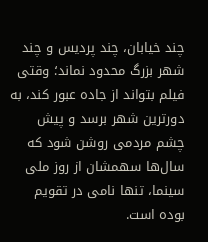چند خیابان، چند پردیس و چند شهر بزرگ محدود نماند؛ وقتی فیلم بتواند از جاده عبور کند، به دورترین شهر برسد و پیش چشم مردمی روشن شود که سال‌ها سهمشان از روز ملی سینما، تنها نامی در تقویم بوده است.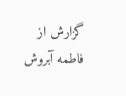گزارش از فاطمه آبروش